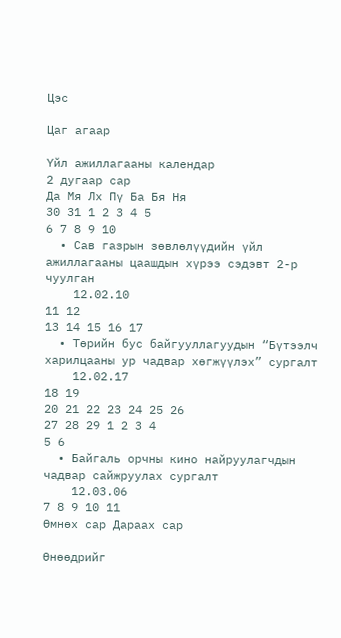Цэс

Цаг агаар

Үйл ажиллагааны календар
2 дугаар сар
Да Мя Лх Пү Ба Бя Ня
30 31 1 2 3 4 5
6 7 8 9 10
  • Сав газрын зөвлөлүүдийн үйл ажиллагааны цаашдын хүрээ сэдэвт 2-р чуулган
    12.02.10
11 12
13 14 15 16 17
  • Төрийн бус байгууллагуудын “Бүтээлч харилцааны ур чадвар хөгжүүлэх” сургалт
    12.02.17
18 19
20 21 22 23 24 25 26
27 28 29 1 2 3 4
5 6
  • Байгаль орчны кино найруулагчдын чадвар сайжруулах сургалт
    12.03.06
7 8 9 10 11
Өмнөх сар Дараах сар

Өнөөдрийг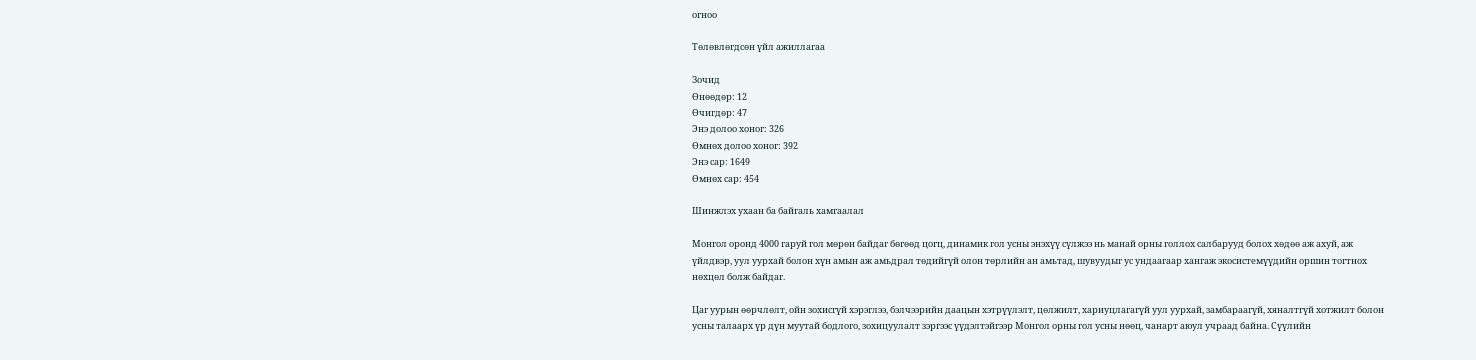огноо

Төлөвлөгдсөн үйл ажиллагаа

Зочид
Өнөөдөр: 12
Өчигдөр: 47
Энэ долоо хоног: 326
Өмнөх долоо хоног: 392
Энэ сар: 1649
Өмнөх сар: 454

Шинжлэх ухаан ба байгаль хамгаалал

Монгол оронд 4000 гаруй гол мөрөн байдаг бөгөөд цогц, динамик гол усны энэхүү сүлжээ нь манай орны голлох салбарууд болох хөдөө аж ахуй, аж үйлдвэр, уул уурхай болон хүн амын аж амьдрал төдийгүй олон төрлийн ан амьтад, шувуудыг ус ундаагаар хангаж экосистемүүдийн оршин тогтнох нөхцөл болж байдаг.

Цаг уурын өөрчлөлт, ойн зохисгүй хэрэглээ, бэлчээрийн даацын хэтрүүлэлт, цөлжилт, хариуцлагагүй уул уурхай, замбараагүй, хяналтгүй хотжилт болон усны талаарх үр дүн муутай бодлого, зохицуулалт зэргээс үүдэлтэйгээр Монгол орны гол усны нөөц, чанарт аюул учраад байна. Сүүлийн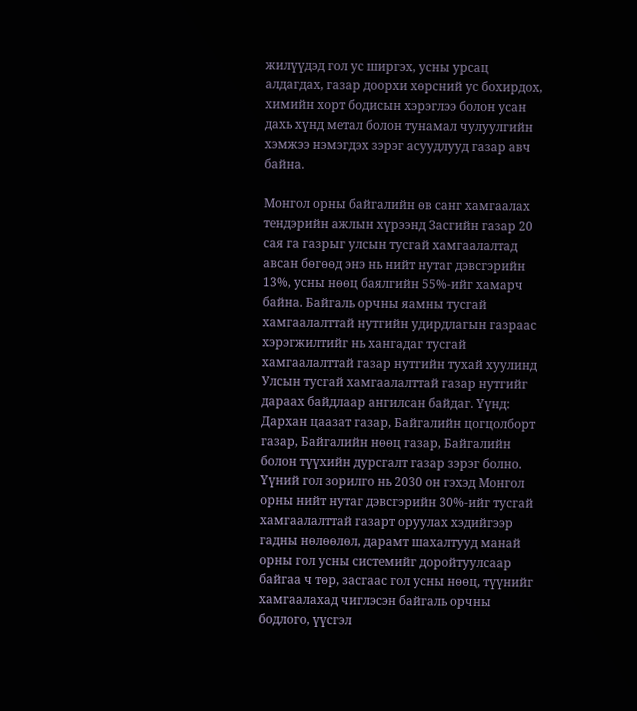жилүүдэд гол ус ширгэх, усны урсац алдагдах, газар доорхи хөрсний ус бохирдох, химийн хорт бодисын хэрэглээ болон усан дахь хүнд метал болон тунамал чулуулгийн хэмжээ нэмэгдэх зэрэг асуудлууд газар авч байна.

Монгол орны байгалийн өв санг хамгаалах тендэрийн ажлын хүрээнд Засгийн газар 20 сая га газрыг улсын тусгай хамгаалалтад авсан бөгөөд энэ нь нийт нутаг дэвсгэрийн 13%, усны нөөц баялгийн 55%-ийг хамарч байна. Байгаль орчны яамны тусгай хамгаалалттай нутгийн удирдлагын газраас хэрэгжилтийг нь хангадаг тусгай хамгаалалттай газар нутгийн тухай хуулинд Улсын тусгай хамгаалалттай газар нутгийг дараах байдлаар ангилсан байдаг. Үүнд:  Дархан цаазат газар, Байгалийн цогцолборт газар, Байгалийн нөөц газар, Байгалийн болон түүхийн дурсгалт газар зэрэг болно. Үүний гол зорилго нь 2030 он гэхэд Монгол орны нийт нутаг дэвсгэрийн 30%-ийг тусгай хамгаалалттай газарт оруулах хэдийгээр гадны нөлөөлөл, дарамт шахалтууд манай орны гол усны системийг доройтуулсаар байгаа ч төр, засгаас гол усны нөөц, түүнийг хамгаалахад чиглэсэн байгаль орчны бодлого, үүсгэл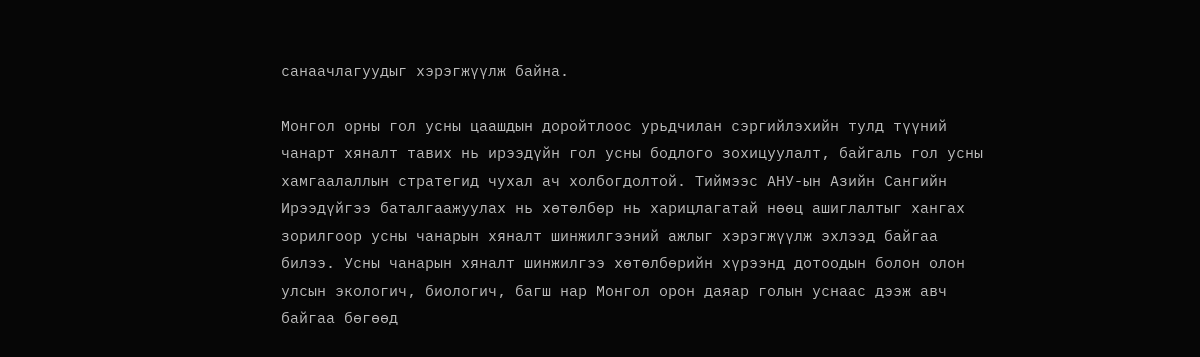санаачлагуудыг хэрэгжүүлж байна.

Монгол орны гол усны цаашдын доройтлоос урьдчилан сэргийлэхийн тулд түүний чанарт хяналт тавих нь ирээдүйн гол усны бодлого зохицуулалт, байгаль гол усны хамгаалаллын стратегид чухал ач холбогдолтой. Тиймээс АНУ-ын Азийн Сангийн Ирээдүйгээ баталгаажуулах нь хөтөлбөр нь харицлагатай нөөц ашиглалтыг хангах зорилгоор усны чанарын хяналт шинжилгээний ажлыг хэрэгжүүлж эхлээд байгаа билээ. Усны чанарын хяналт шинжилгээ хөтөлбөрийн хүрээнд дотоодын болон олон улсын экологич, биологич, багш нар Монгол орон даяар голын уснаас дээж авч байгаа бөгөөд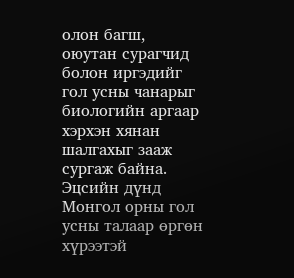олон багш, оюутан сурагчид болон иргэдийг гол усны чанарыг биологийн аргаар хэрхэн хянан шалгахыг зааж сургаж байна.  Эцсийн дүнд Монгол орны гол усны талаар өргөн хүрээтэй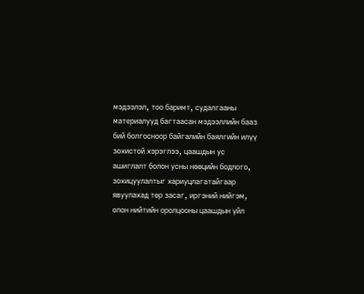мэдээлэл, тоо баримт, судалгааны материалууд багтаасан мэдээллийн бааз бий болгосноор байгалийн баялгийн илүү зохистой хэрэглээ, цаашдын ус ашиглалт болон усны нөөцийн бодлого, зохицуулалтыг хариуцлагатайгаар явуулахад төр засаг, иргэний нийгэм, олон нийтийн оролцооны цаашдын үйл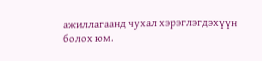ажиллагаанд чухал хэрэглэгдэхүүн болох юм.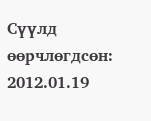Сүүлд өөрчлөгдсөн: 2012.01.19